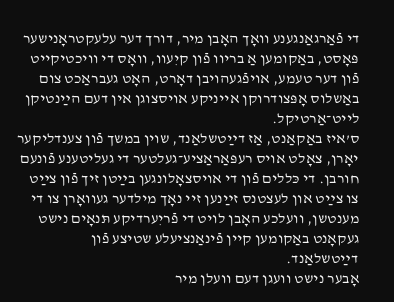די פֿאַרגאַנגענע וואָך האָבן מיר, דורך דער עלעקטראָנישער פּאָסט, באַקומען אַ בריוו פֿון קיִעוו, וואָס די וויכטיקייט פֿון דער טעמע, אויפֿגעהויבן דאָרט, האָט געבראַכט צום באַשלוס אָפּצודרוקן אייניקע אויסצוגן אין דעם הײַנטיקן לייט־אַרטיקל.
ס’איז באַקאַנט, אַז דײַטשלאַנד, שוין במשך פֿון צענדליקער יאָרן, צאָלט אויס רעפּאַראַציע־געלטער די געליטענע פֿונעם חורבן. די כּללים פֿון די אויסצאָלונגען בײַטן זיך פֿון צײַט צו צײַט און לעצטנס זײַנען זיי נאָך מילדער געוואָרן צו די מענטשן, וועלכע האָבן לויט די פֿריִערדיקע תּנאָים נישט געקאָנט באַקומען קיין פֿינאַנציעלע שטיצע פֿון דײַטשלאַנד.
אָבער נישט וועגן דעם וועלן מיר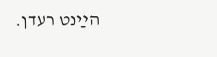הײַנט רעדן.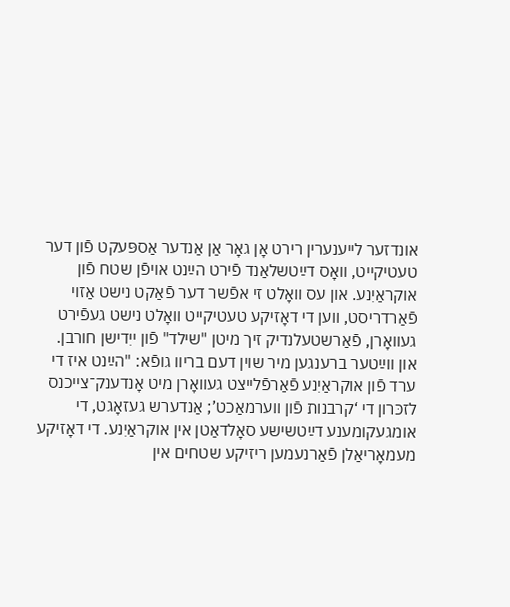אונדזער לייענערין רירט אָן גאָר אַן אַנדער אַספּעקט פֿון דער טעטיקייט, וואָס דײַטשלאַנד פֿירט הײַנט אויפֿן שטח פֿון אוקראַיִנע. און עס וואָלט זי אפֿשר דער פֿאַקט נישט אַזוי פֿאַרדריסט, ווען די דאָזיקע טעטיקייט וואָלט נישט געפֿירט געוואָרן, פֿאַרשטעלנדיק זיך מיטן "שילד" פֿון ייִדישן חורבן.
און ווײַטער ברענגען מיר שוין דעם בריוו גופֿא: "הײַנט איז די ערד פֿון אוקראַיִנע פֿאַרפֿלייצט געוואָרן מיט אָנדענק־צייכנס לזכּרון די ‘קרבנות פֿון ווערמאַכט’; אַנדערש געזאָגט, די אומגעקומענע דײַטשישע סאָלדאַטן אין אוקראַיִנע. די דאָזיקע מעמאָריאַלן פֿאַרנעמען ריזיקע שטחים אין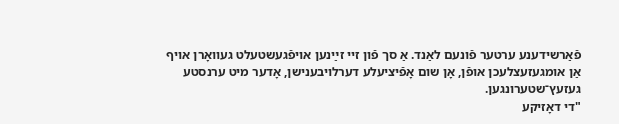פֿאַרשידענע ערטער פֿונעם לאַנד. אַ סך פֿון זיי זײַנען אויפֿגעשטעלט געוואָרן אויף אַן אומגעזעצלעכן אופֿן, אָן שום אָפֿיציעלע דערלויבענישן, אָדער מיט ערנסטע געזעץ־שטערונגען.
"די דאָזיקע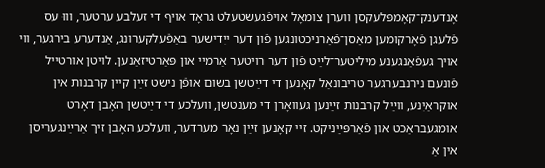אָנדענק־קאָמפּלעקסן ווערן צומאָל אויפֿגעשטעלט גראָד אויף די זעלבע ערטער, וווּ עס פֿלעגן פֿאָרקומען מאַסן־פֿאַרניכטונגען פֿון דער ייִדישער באַפֿעלקערונג, אַנדערע בירגער, ווי אויך געפֿאַנגענע מיליטער־לײַט פֿון דער רויטער אַרמיי און פּאַרטיזאַנען. לויטן אורטייל פֿונעם נירנבערגער טריבונאַל קאָנען די דײַטשן בשום אופֿן נישט זײַן קיין קרבנות אין אוקראַיִנע, ווײַל קרבנות זײַנען געוואָרן די מענטשן, וועלכע די דײַטשן האָבן דאָרט אומגעבראַכט און פֿאַרפּײַניקט. זיי קאָנען זײַן נאָר מערדער, וועלכע האָבן זיך אַרײַנגעריסן אין אַ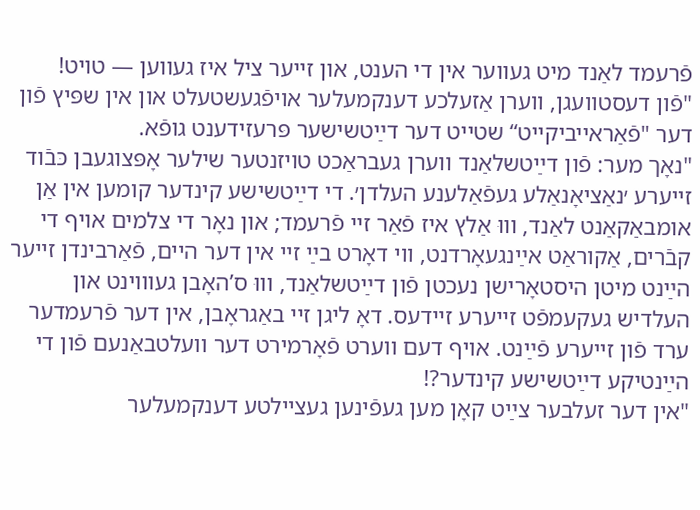פֿרעמד לאַנד מיט געווער אין די הענט, און זייער ציל איז געווען — טויט!
"פֿון דעסטוועגן, ווערן אַזעלכע דענקמעלער אויפֿגעשטעלט און אין שפּיץ פֿון דער "פֿאַראייביקייט“ שטייט דער דײַטשישער פּרעזידענט גופֿא.
"נאָך מער: פֿון דײַטשלאַנד ווערן געבראַכט טויזנטער שילער אָפּצוגעבן כּבֿוד זייערע ׳נאַציאָנאַלע געפֿאַלענע העלדן׳. די דײַטשישע קינדער קומען אין אַן אומבאַקאַנט לאַנד, וווּ אַלץ איז פֿאַר זיי פֿרעמד; און נאָר די צלמים אויף די קבֿרים, אַקוראַט אײַנגעאָרדנט, ווי דאָרט בײַ זיי אין דער היים, פֿאַרבינדן זייער הײַנט מיטן היסטאָרישן נעכטן פֿון דײַטשלאַנד, וווּ ס’האָבן געוווינט און העלדיש געקעמפֿט זייערע זיידעס. דאָ ליגן זיי באַגראָבן, אין דער פֿרעמדער ערד פֿון זייערע פֿײַנט. אויף דעם ווערט פֿאָרמירט דער וועלטבאַנעם פֿון די הײַנטיקע דײַטשישע קינדער?!
"אין דער זעלבער צײַט קאָן מען געפֿינען געציילטע דענקמעלער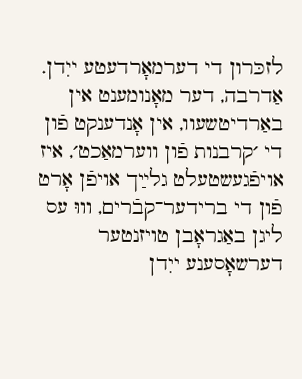לזכּרון די דערמאָרדעטע ייִדן. אַדרבה, דער מאָנומענט אין באַרדיטשעוו, אין אָנדענקט פֿון די ׳קרבנות פֿון ווערמאַכט׳, איז אויפֿגעשטעלט גלײַך אויפֿן אָרט פֿון די ברידער־קבֿרים, וווּ עס ליגן באַגראָבן טויזנטער דערשאָסענע ייִדן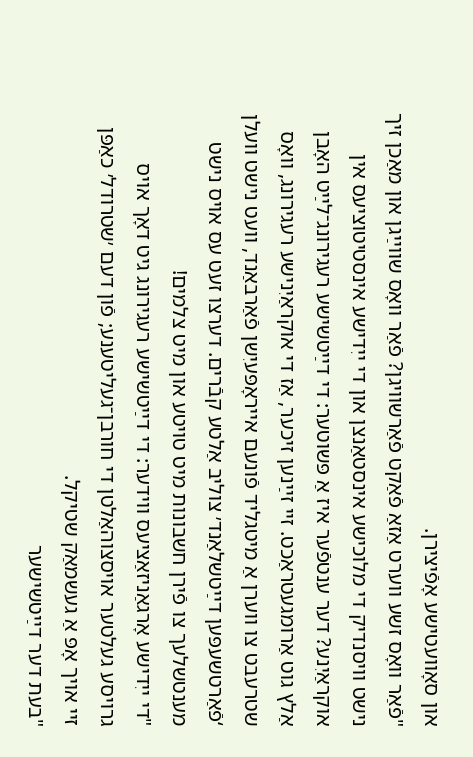און סאָוועטישע אָפֿיצירן.
"פֿאַר וואָס זשע ווערט אַזאַ פֿאַקט פֿאַרשוויגן? פֿאַר וואָס שווײַגן און מאַכן זיך נישט וויסנדיק די מלוכישע אינסטאַנצן און די ייִדישע אינסטיטוציעס אין אוקראַיִנע? דער ענטפֿער איז אַ פּשוטער: די דײַטשישע רעגירונג־לײַט האָבן אַלץ גוט אַרומגעטראַכט. זיי זײַנען זיכער, אַז די אוקראַיִנישע רעגירונג, וואָס שטרעבט צו ווערן אַ מיטגליד פֿונעם אייראָפּעיִשן פֿאַרבאַנד, וועט נישט וועלן ‘פֿאַרטשעפּען דײַטשלאַנד׳ צוליב אַלטע קבֿרים. דערצו זעט עס אויס נישט מענטשלעך צו פֿירן חשבונות מיט טויטע און מיט צלמים!
"די ייִדישע אָרגאַניזאַציעס ווידער: די דײַטשישע רעגירונג גיט דאָך אויס גרויסע געלטער אויסצוהאַלטן די חורבן־געליטענע; פֿון דעם ׳שטרודל׳ כאַפּן זיי אויך אָפּ אַ געשמאַק שטיקל.
"בעת דער דײַטשישער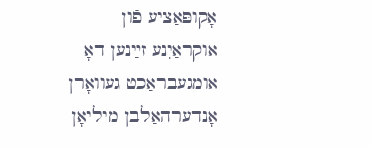אָקופּאַציע פֿון אוקראַיִנע זײַנען דאָ אומגעבראַכט געוואָרן אָנדערהאַלבן מיליאָן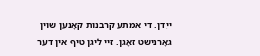ייִדן. די אמתע קרבנות קאָנען שוין גאָרנישט זאָגן. זיי ליגן טיף אין דער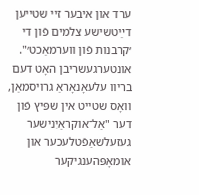ערד און איבער זיי שטייען דײַטשישע צלמים פֿון די ׳קרבנות פֿון ווערמאַכט׳".
אונטערגעשריבן האָט דעם בריוו עלעאָנאָראַ גרויסמאַן, וואָס שטייט אין שפּיץ פֿון דער "אַל־אוקראַיִנישער געזעלשאַפֿטלעכער און אומאָפּהענגיקער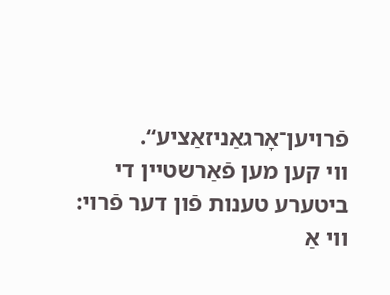פֿרויען־אָרגאַניזאַציע“.
ווי קען מען פֿאַרשטיין די ביטערע טענות פֿון דער פֿרוי: ווי אַ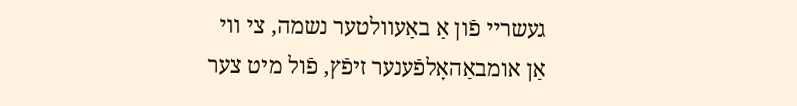געשריי פֿון אַ באַעוולטער נשמה, צי ווי אַן אומבאַהאָלפֿענער זיפֿץ, פֿול מיט צער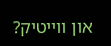און ווייטיק?